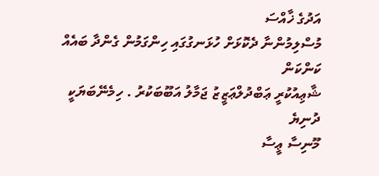އަދުގެ ޚާއްސަ
މުސްލިމުންނާ ދެކޮޅަށް ހުޅަނގުގައި ހިންގަމުން ގެންދާ ބައެއް ކަންކަން
ޝާޢިއުކުރީ ޢަބްދުލްޢަޒީޒު ޖަމާލު އަބޫބަކުރު . ހިމެނޭބަޔަކީ ދުނިޔެ
މޫނިސާ ޢީސާ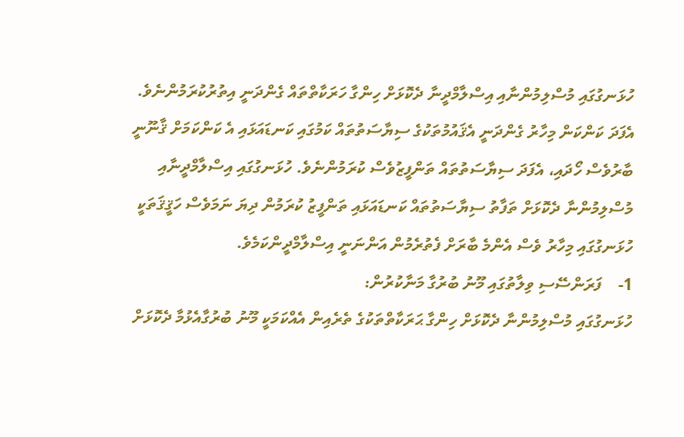ހުޅަނގުގައި މުސްލިމުންނާއި އިސްލާމްދީނާ ދެކޮޅަށް ހިންގާ ހަރަކާތްތައް ގެންދަނީ އިތުރުކުރަމުންނެވެ. އެފަދަ ކަންކަން މިހާރު ގެންދަނީ އެޤައުމުތަކުގެ ސިޔާސަތުތައް ކަމުގައި ކަނޑައަޅައި އެ ކަންކަމަށް ޤާނޫނީ ބާރުވެސް ހޯދައި، އެފަދަ ސިޔާސަތުތައް ތަންފީޒުވެސް ކުރަމުންނެވެ. ހުޅަނގުގައި އިސްލާމްދީނާއި މުސްލިމުންނާ ދެކޮޅަށް ތަފާތު ސިޔާސަތުތައް ކަނޑައަޅައި ތަންފީޒު ކުރަމުން ދިޔަ ނަމަވެސް ހަޤީޤަތަކީ ހުޅަނގުގައި މިހާރު ވެސް އެންމެ ބާރަށް ފެތުރެމުން އަންނަނީ އިސްލާމްދީންކަމެވެ.
1-    ފަރަންސޭސި ވިލާތުގައި މޫނު ބުރުގާ މަނާކުރުން:
ހުޅަނގުގައި މުސްލިމުންނާ ދެކޮޅަށް ހިންގާ ޙަރަކާތްތަކުގެ ތެރެއިން އެއްކަމަކީ މޫނު ބުރުގާއެޅުމާ ދެކޮޅަށް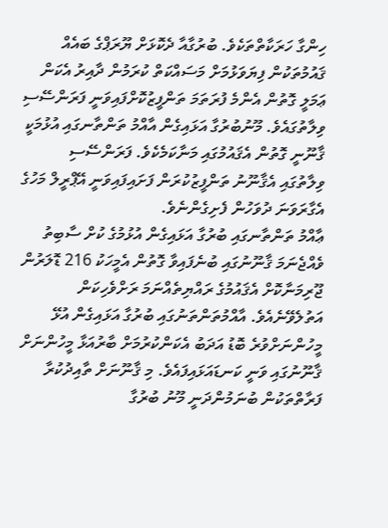ހިންގާ ހަރަކާތްތަކެވެ. ބުރުގާއާ ދެކޮޅަށް ޔޫރަޕްގެ ބައެއް ޤައުމުތަކުން ފިޔަވަޅުމަށް މަސައްކަތް ކުރަމުން ދާއިރު އެކަން ޢަމަލީ ގޮތުން އެންމެ ފުރަތަމަ ތަންފީޒުކޮށްފައިވަނީ ފަރަންސޭސި ވިލާތުގައެވެ. މޫނުބުރުގާ އަޅައިގެން އާއްމު ތަންތާނގައި އުޅުމަކީ ޤާނޫނީ ގޮތުން އެޤައުމުގައި މަނާކަމެކެވެ. ފަރަންސޭސި ވިލާތުގައި އެޤާނޫނު ތަންފީޒުކުރަން ފަށައިފައިވަނީ އޭޕްރީލް މަހުގެ އެގާރަވަނަ ދުވަހުން ފެށިގެންނެވެ.
ޢާއްމު ތަންތާނގައި ބުރުގާ އަޅައިގެން އުޅުމުގެ ކުށް ސާބިތު ވެއްޖެނަމަ ޤާނޫނުގައި ބުނެފައިވާ ގޮތުން އެމީހަކު 216 ޑޮލަރުން ޖޫރިމަނާކޮށް އެޤައުމުގެ ރައްޔިތެއްނަމަ ރަށްވެހިކަން އަތުލެވޭނެއެވެ. އާއްމުތަންތަނުގައި ބުރުގާ އަޅައިގެން އުޅޭ މީހުންނަށްވުރެ ބޮޑު އަދަބު އެކަންކުރުމަށް ބާރުއަޅާ މީހުންނަށް ޤާނޫނުގައި ވަނީ ކަނޑައަޅައިފައެވެ. މި ޤާނޫނަށް ތާއިދުކުރާ ފަރާތްތަކުން ބުނަމުންދަނީ މޫނު ބުރުގާ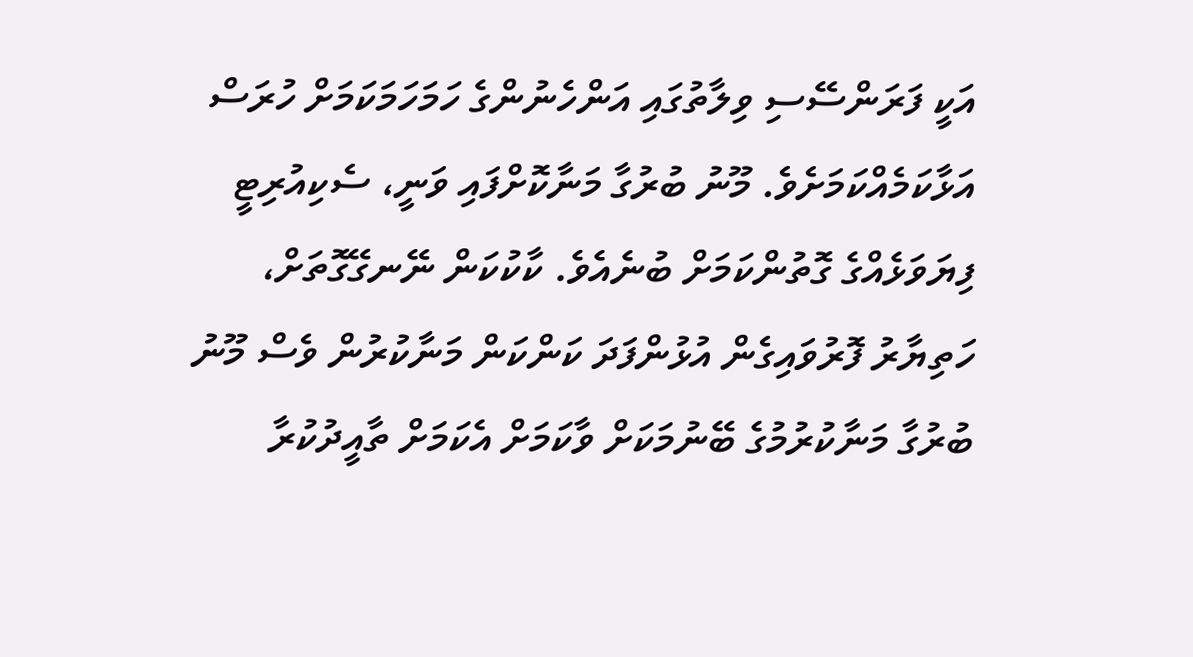އަކީ ފަރަންސޭސި ވިލާތުގައި އަންހެނުންގެ ހަމަހަމަކަމަށް ހުރަސް އަޅާކަމެއްކަމަށެވެ. މޫނު ބުރުގާ މަނާކޮށްފައި ވަނީ، ސެކިއުރިޓީ ފިޔަވަޅެއްގެ ގޮތުންކަމަށް ބުނެއެވެ. ކާކުކަން ނޭނގޭގޮތަށް، ހަތިޔާރު ފޮރުވައިގެން އުޅުންފަދަ ކަންކަން މަނާކުރުން ވެސް މޫނު ބުރުގާ މަނާކުރުމުގެ ބޭނުމަކަށް ވާކަމަށް އެކަމަށް ތާއީދުކުރާ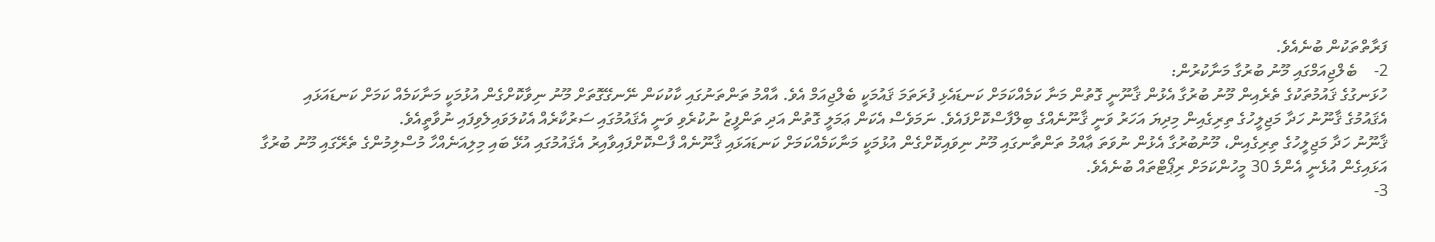ފަރާތްތަކުން ބުނެއެވެ.
2-    ބެލްޖިއަމްގައި މޫނު ބުރުގާ މަނާކުރުން:
ހުޅަނގުގެ ޤައުމުތަކުގެ ތެރެއިން މޫނު ބުރުގާ އެޅުން ޤާނޫނީ ގޮތުން މަނާ ކަމެއްކަމަށް ކަނޑައެޅި ފުރަތަމަ ޤައުމަކީ ބެލްޖިއަމް އެވެ. އާއްމު ތަންތަނުގައި ކާކުކަން ނޭނގޭގޮތަށް މޫނު ނިވާކޮށްގެން އުޅުމަކީ މަނާކަމެއް ކަމަށް ކަނޑައަޅައި އެޤައުމުގެ ޤާނޫނު ހަދާ މަޖިލީހުގެ ތިރިގެއިން މިދިޔަ އަހަރު ވަނީ ޤާނޫނެއްގެ ބިލްފާސްކޮށްފައެވެ. ނަމަވެސް އެކަން ޢަމަލީ ގޮތުން އަދި ތަންފީޒު ނުކުރެވި ވަނީ އެޤައުމުގައި ސަރުކާރެއް އެކުލަވައިލެވިފައި ނުވާތީއެވެ.
ޤާނޫނު ހަދާ މަޖިލީހުގެ ތިރިގެއިން، މޫނުބުރުގާ އެޅުން ނުވަތަ ޢާއްމު ތަންތާނގައި މޫނު ނިވައިކޮށްގެން އުޅުމަކީ މަނާކަމެއްކަމަށް ކަނޑައަޅައި ޤާނޫނެއް ފާސްކޮށްފައިވާއިރު އެޤައުމުގައި އުޅޭ ބައި މިލިއަނެއްހާ މުސްލިމުންގެ ތެރޭގައި މޫނު ބުރުގާ އަޅައިގެން އުޅެނީ އެންމެ 30 މީހުންކަމަށް ރިޕޯޓްތައް ބުނެއެވެ.
3-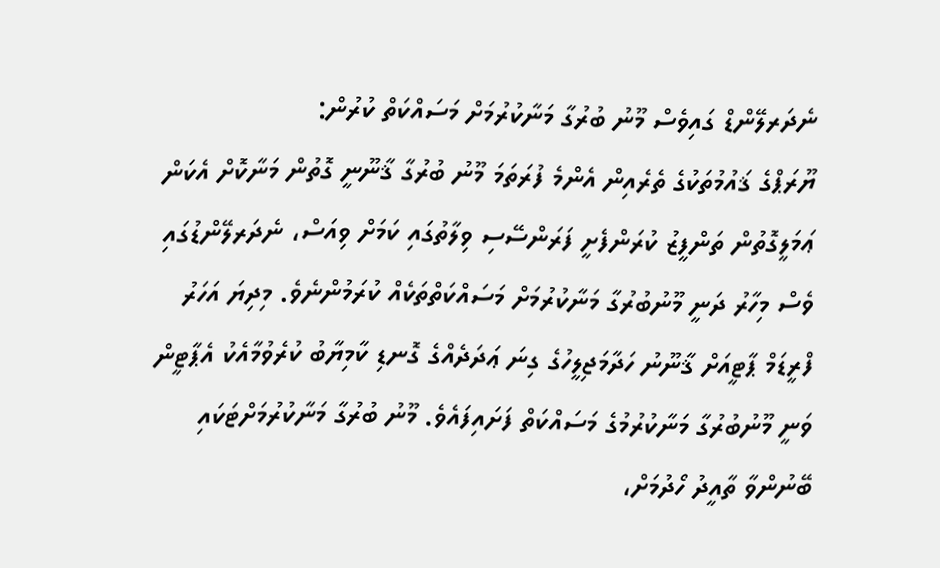ނެދަރލޭންޑް ގައިވެސް މޫނު ބުރުގާ މަނާކުރުމަށް މަސައްކަތް ކުރުން:
ޔޫރަޕްގެ ޤައުމުތަކުގެ ތެރެއިން އެންމެ ފުރަތަމަ މޫނު ބުރުގާ ޤާނޫނީ ގޮތުން މަނާކޮށް އެކަން ޢަމަލީގޮތުން ތަންފީޒު ކުރަންފެށީ ފަރަންސޭސި ވިލާތުގައި ކަމަށް ވިއަސް، ނެދަރލޭންޑުގައި ވެސް މިހާރު ދަނީ މޫނުބުރުގާ މަނާކުރުމަށް މަސައްކަތްތަކެއް ކުރަމުންނެވެ. މިދިޔަ އަހަރު ފްރީޑަމް ޕާޓީއަށް ޤާނޫނު ހަދާމަޖިލީހުގެ ގިނަ ޢަދަދެއްގެ ގޮނޑި ކާމިޔާބު ކުރެވުމާއެކު އެޕާޓީން ވަނީ މޫނުބުރުގާ މަނާކުރުމުގެ މަސައްކަތް ފަށައިފައެވެ. މޫނު ބުރުގާ މަނާކުރުމަށްޓަކައި ބޭނުންވާ ތާއީދު ހޯދުމަށް،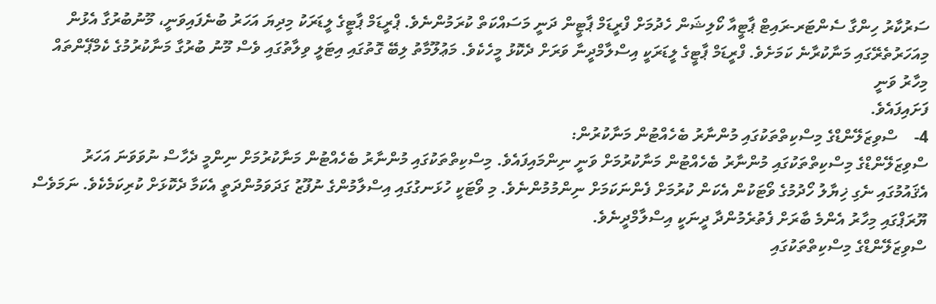ސަރުކާރު ހިންގާ ސެންޓަރ-ރައިޓް ޕާޓީއާ ކޯލިޝަން ހެދުމަށް ފްރީޑަމް ޕާޓީން ދަނީ މަސައްކަތް ކުރަމުންނެވެ. ޕްރީޑަމް ޕާޓީގެ ލީޑަރަކު މިދިޔަ އަހަރު ބުނެފައިވަނީ، މޫނުބުރުގާ އެޅުން މިއަހަރުތެރޭގައި މަނާކުރާނެ ކަމަށެވެ. ފްރީޑަމް ޕާޓީގެ ލީޑަރަކީ އިސްލާމްދީނާ ވަރަށް ދެކޮޅު މީހެކެވެ. މަޢުލޫމާތު ލިބޭ ގޮތުގައި އިޓަލީ ވިލާތުގައި ވެސް މޫނު ބުރުގާ މަނާކުރުމުގެ ކެމްޕޭންތައް މިހާރު ވަނީ
ފަށައިފައެވެ.
4-    ސްވިޒަލޭންޑްގެ މިސްކިތްތަކުގައި މުންނާރު ބެހެއްޓުން މަނާކުރުން:
ސްވިޒަލޭންޑްގެ މިސްކިތްތަކުގައި މުންނާރު ބެހެއްޓުން މަނާކުރުމަށް ވަނީ ނިންމައިފައެވެ. މިސްކިތްތަކުގައި މުންނާރު ބެހެއްޓުން މަނާކުރުމަށް ނިންމީ ދެހާސް ނުވަވަނަ އަހަރު އެޤައުމުގައި ނެގި ޚިޔާލު ހޯދުމުގެ ވޯޓަކުން އެކަން ކުރުމަށް ފެންނަކަމަށް ނިންމުމުންނެވެ. މި ވޯޓަކީ ހުޅަނގުގައި އިސްލާމުންގެ ނުފޫޒު ގަދަވަމުންދަތީ އެކަމާ ދެކޮޅަށް ކުރިކަމެކެވެ. ނަމަވެސް ޔޫރަޕްގައި މިހާރު އެންމެ ބާރަށް ފެތުރެމުންދާ ދީނަކީ އިސްލާމްދީނެވެ.
ސްވިޒަލޭންޑްގެ މިސްކިތްތަކުގައި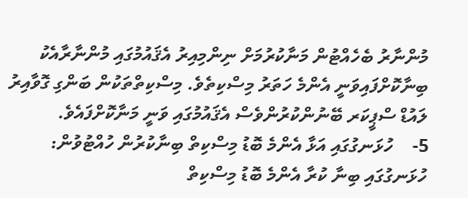މުންނާރު ބެހެއްޓުން މަނާކުރުމަށް ނިންމިއިރު އެޤައުމުގައި މުންނާރާއެކު ބިނާކޮށްފައިވަނީ އެންމެ ހަތަރު މިސްކިތެވެ. މިސްކިތްތަކުން ބަންގި ގޮވާއިރު ލައުޑް ސްޕީކަރ ބޭނުންކުރުންވެސް އެޤައުމުގައި ވަނީ މަނާކޮށްފައެވެ.
5-    ހުޅަނގުގައި އަޅާ އެންމެ ބޮޑު މިސްކިތް ބިނާކުރުން ހުއްޓުވުން:
ހުޅަނގުގައި ބިނާ ކުރާ އެންމެ ބޮޑު މިސްކިތް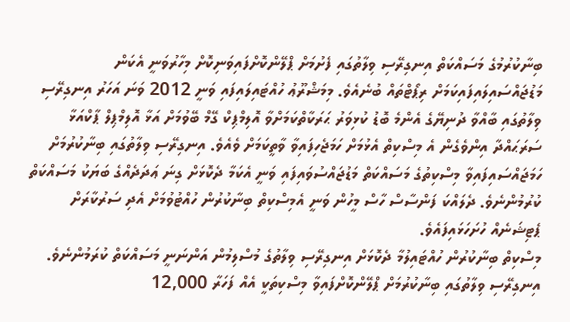ބިނާކުރުމުގެ މަސައްކަތް އިނގިރޭސި ވިލާތުގައި ފެށުމަށް ޕްލޭންކޮށްފައިވަނިކޮށް މިހާރުވަނީ އެކަން މަޑުޖައްސައިލައިފައިކަމަށް ރިޕޯޓްތައް ބުނެއެވެ. މިމަޝްރޫޢު ހުއްޓައިލައިފައި ވަނީ 2012 ވަނަ އަހަރު އިނގިރޭސި ވިލާތުގައި ބާއްވާ ދުނިޔޭގެ އެންމެ ބޮޑު ކުޅިވަރު ޙަރަކާތްކަމަށްވާ އޮލިމްޕިކް ގޭމް ބޭވުމަށް އަޅާ އޮލިމްޕިލް ޕާކްއަޅާ ސަރަޙައްދާ އިންވެގެން އެ މިސްކިތް އެޅުމަށް ހަމަޖެހިފައިވާ ވާތީކަމަށް ވެއެވެ. އިނގިރޭސި ވިލާތުގައި ބިނާކުރުމަށް ހަމަޖައްސައިފައިވާ މިސްކިތުގެ މަސައްކަތް މަޑުޖައްސުވައިފައި ވަނީ އެކަމާ ދެކޮޅަށް ގިނަ ޢަދަދެއްގެ ބަޔަކު މަސައްކަތް ކުރުމުންނެވެ. ދެލައްކަ ފަންސާސް ހާސް މީހުން ވަނީ އެމިސްކިތް ބިނާކުރުން ހުއްޓުވުމަށް އެދި ސަރުކާރަށް ޕެޓިޝަނެއް ހުށަހަޅައިފައެވެ.
މިސްކިތް ބިނާކުރުން ހުއްޓައިލުމާ ދެކޮޅަށް އިނގިރޭސި ވިލާތުގެ މުސްލިމުން އަންނަނީ މަސައްކަތް ކުރަމުންނެވެ. އިނގިރޭސި ވިލާތުގައި ބިނާކުރުމަށް ޕްލޭންކޮށްފައިވާ މިސްކިތަކީ އެއް ފަހަރާ 12,000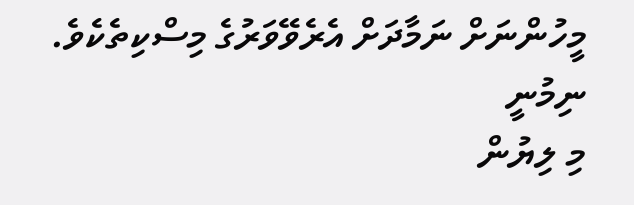މީހުންނަށް ނަމާދަށް އެރެވޭވަރުގެ މިސްކިތެކެވެ.
ނިމުނީ
މި ލިޔުން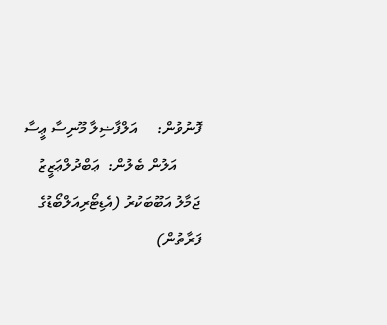ފޮނުވުން:     އަލްފާޟިލާ މޫނިސާ ޢީސާ
      އަލުން ބެލުން:  ޢަބްދުލްޢަޒީޒު ޖަމާލު އަބޫބަކުރު (އެޑިޓޯރިއަލްބޯޑުގެ ފަރާތުން)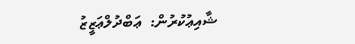ޝާއިޢުކުރުން:  ޢަބްދުލްޢަޒީޒު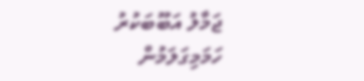ޖަމާލު އަބޫބަކުރު
ހަމަމިގަލަމުން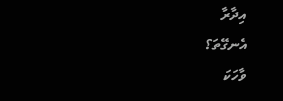އިދާރާ
އެނގޭތަ؟
ވާހަކަ